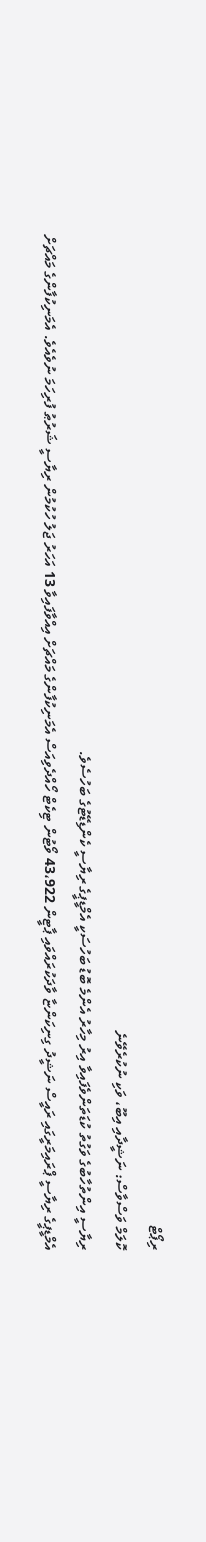ރިޕޯޓް
ކޮލަމް ވަސްވާސް: ނަޝީދާއި އިބޫ، ވަކި ނުކުރެވޭނެ
ރިޔާސީ އިންތުހާބުގެ ވަގުތު ކުޑަތަންވެފައިވާ އިރު މިހާރު އެންމެ ބޮޑު ބަހުސަކީ އެމްޑީޕީގެ ރިޔާސީ ކެންޑިޑޭޓުގެ ބަހުސެވެ.
އެމްޑީޕީގެ ރިޔާސީ ޕްރައިމަރީގައި ރައީސް ނަޝީދު ގިނިކަންޏާ ވާދަކުރައްވައި ޕާޓީން 43،922 ވޯޓުން ޓިކެޓް ހޯއްދެވިއަސް އެމަނިކުފާންގެ މައްޗަށް އިއްވާފައިވާ 13 އަހަރު ޖަލު ހުކުމުން ރިޔާސީ ޝަރުޠު ފުރިހަމަ ނުވެއެވެ. އެމަނިކުފާންގެ މައްޗަށް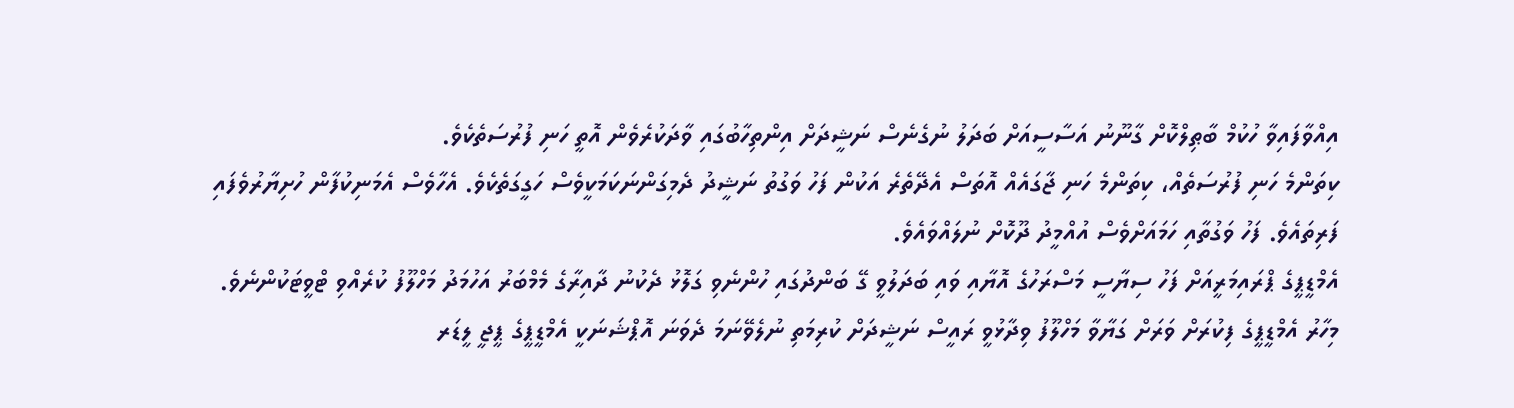އިއްވާފައިވާ ހުކުމް ބާޠިލްކޮށް ގާނޫނު އަސާސީއަށް ބަދަލު ނުގެނެސް ނަޝީދަށް އިންތިހާބުގައި ވާދަކުރެވެން އޮތީ ހަނި ފުރުސަތެކެވެ.
ކިތަންމެ ހަނި ފުރުސަތެއް، ކިތަންމެ ހަނި ޖާގައެއް އޮތަސް އެދޭތެރެ އަކުން ފަހު ވަގުތު ނަޝީދު ދެމިގަންނަކަމަކީވެސް ހަގީގަތެކެވެ. އެހާވެސް އެމަނިކުފާން ހުށިޔާރުވެފައި ފަރިތައެވެ. ފަހު ވަގުތާއި ހަމައަށްވެސް އުއްމީދު ދޫކޮށް ނުލައްވައެވެ.
އެމްޑީޕީގެ ޕްރައިމަރީއަށް ފަހު ސިޔާސީ މަސްރަހުގެ އޮޔާއި ވައި ބަދަލުވީ ގޭ ބަންދުގައި ހުންނެވި ގަލޮޅު ދެކުނު ދާއިރާގެ މެމްބަރު އަހުމަދު މަހްލޫފު ކުރެއްވި ޓްވީޓަކުންނެވެ. މިހާރު އެމްޑީޕީގެ ފިކުރަށް ވަރަށް ގަޔާވާ މަހްލޫފު ވިދާޅުވީ ރައީސް ނަޝީދަށް ކުރިމަތި ނުލެވޭނަމަ ދެވަނަ އޮޕްޝަނަކީ އެމްޑީޕީގެ ޕީޖީ ލީޑަރ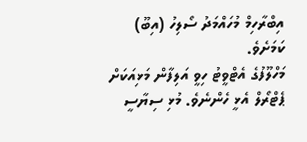އިބްރާހިމް މުހައްމަދު ސޯލިހު (އިބޫ) ކަމަށެވެ.
މަހްލޫފުގެ އެޓްވީޓު ހިވީ އަލިފާން މަޅިއަކަށް ޕެޓްރޯލް އެޅީ ހެންނެވެ. މުޅި ސިޔާސީ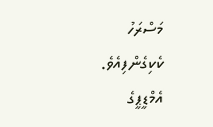މަސްރަހު ކެކިގެންފިއެވެ. އެމްޑީޕީގެ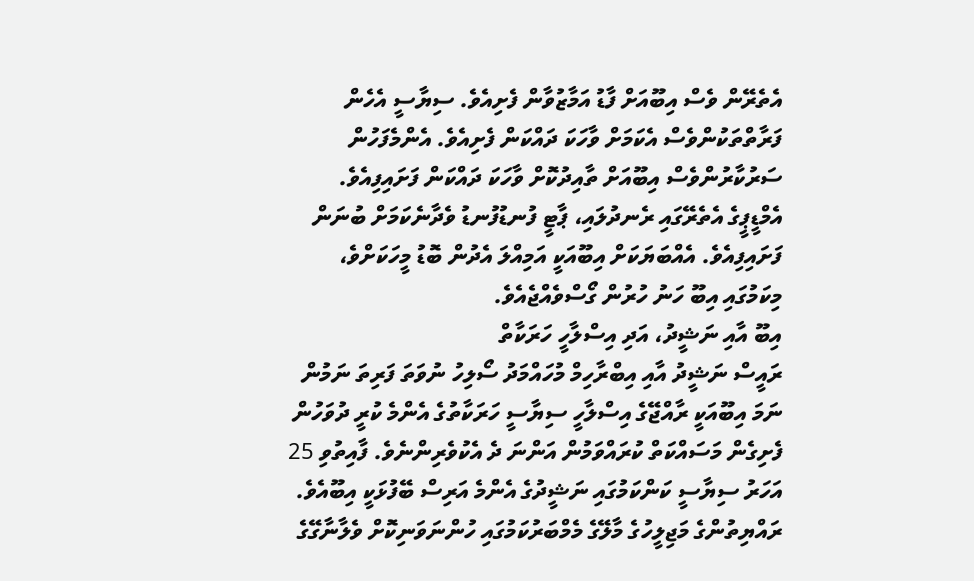އެތެރޭން ވެސް އިބޫއަށް ފާޑު އަމާޒުވާން ފެށިއެވެ. ސިޔާސީ އެހެން ފަރާތްތަކުންވެސް އެކަމަށް ވާހަކަ ދައްކަން ފެށިއެވެ. އެންމެފަހުން ސަރުކާރުންވެސް އިބޫއަށް ތާއިދުކޮށް ވާހަކަ ދައްކަން ފަށައިފިއެވެ.
އެމްޑީޕީގެ އެތެރޭގައި ރެނދުލައި، ޕާޓީ ފުނޑުފުނޑު ވެދާނެކަމަށް ބުނަން ފަށައިފިއެވެ. އެއްބަޔަކަށް އިބޫއަކީ އަމިއްލަ އެދުން ބޮޑު މީހަކަށްވެ، މިކަމުގައި އިބޫ ހަނު ހުރުން ގޯސްވެއްޖެއެވެ.
އިބޫ އާއި ނަޝީދު، އަދި އިސްލާހީ ހަރަކާތް
ރައީސް ނަޝީދު އާއި އިބްރާހިމް މުހައްމަދު ސޯލިހު ނުވަތަ ފަރިތަ ނަމުން ނަމަ އިބޫއަކީ ރާއްޖޭގެ އިސްލާހީ ސިޔާސީ ހަރަކާތުގެ އެންމެ ކުރީ ދުވަހުން ފެށިގެން މަސައްކަތް ކުރައްވަމުން އަންނަ ދެ އެކުވެރިންނެވެ. ފާއިތުވި 25 އަހަރު ސިޔާސީ ކަންކަމުގައި ނަޝީދުގެ އެންމެ އަރިސް ބޭފުޅަކީ އިބޫއެވެ.
ރައްޔިތުންގެ މަޖިލީހުގެ މާލޭގެ މެމްބަރުކަމުގައި ހުންނަވަނިކޮށް ވެލާނާގޭގެ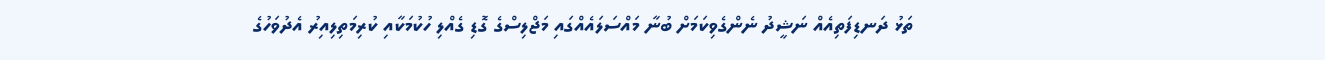ތަޅު ދަނޑިފަތިއެއް ނަޝީދު ނެންގެވިކަމަށް ބުނާ މައްސަލައެއްގައި މަޖްލިސްގެ ގޮޑި ގެއްލި ހުކުމަކާއި ކުރިމަތިލިއިރު އެދުވަހުގެ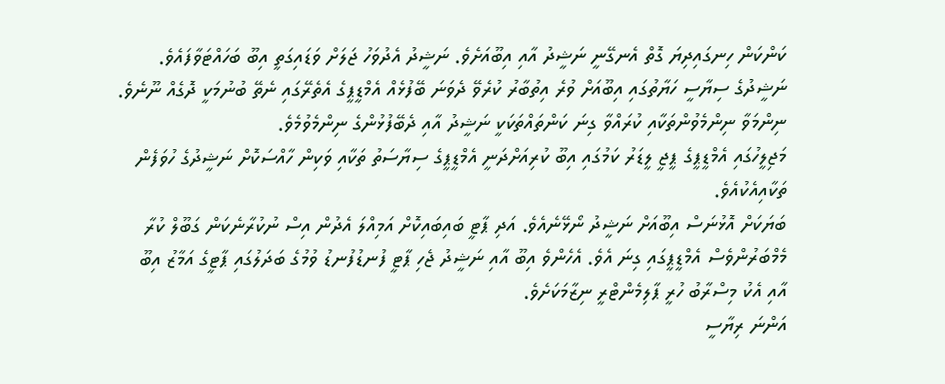ކަންކަން ހިނގައިދިޔަ ގޮތް އެނގޭނީ ނަޝީދު އާއި އިބޫއަށެވެ. ނަޝީދު އެދުވަހު ޖަލަށް ވަޑައިގަތީ އިބޫ ބަހައްޓަވާފައެވެ.
ނަޝީދުގެ ސިޔާސީ ހަޔާތުގައި އިބޫއަށް ވުރެ އިތުބާރު ކުރެވޭ ދެވަނަ ބޭފުޅެއް އެމްޑީޕީގެ އެތެރޭގައި ނެތޭ ބުނުމަކީ ދޮގެއް ނޫނެވެ. ނިންމަވާ ނިންމެވުންތަކާއި ކުރައްވާ ގިނަ ކަންތައްތަކަކީ ނަޝީދު އާއި ދެބޭފުޅުންގެ ނިންމެވުމެވެ.
މަޖިލީހުގައި އެމްޑީޕީގެ ޕީޖީ ލީޑަރު ކަމުގައި އިބޫ ކުރިއަށްދަނީ އެމްޑީޕީގެ ސިޔާސަތު ތަކާއި ވަކިން ހާއްސަކޮށް ނަޝީދުގެ ހުވަފެން ތަކާއިއެކުއެވެ.
ބަޔަކަށް އޮޅުނަސް އިބޫއަށް ނަޝީދު ނޯޅޭނެއެވެ. އަދި ޕާޓީ ބައިބައިކޮށް އަމިއްލަ އެދުން އިސް ނުކުރާނެކަން ގަބޫލް ކުރާ މެމްބަރުންވެސް އެމްޑީޕީގައި ގިނަ އެވެ. އެހެންވެ އިބޫ އާއި ނަޝީދު ޖެހި ޕާޓީ ފުނޑުފުނޑު ވުމުގެ ބަދަލުގައި ޕާޓީގެ އަމާޒު އިބޫ އާއި އެކު މިސްރާބު ހުރީ ޕާލިމެންޓްރީ ނިޒާމަކަށެވެ.
އަންނަ ރިޔާސީ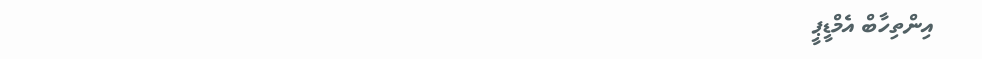އިންތިހާބް އެމްޑީޕީ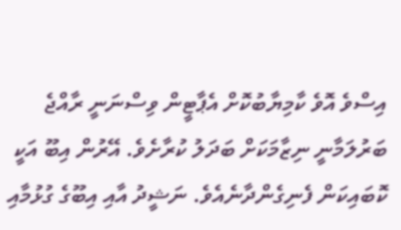އިސްވެ އޮވެ ކާމިޔާބުކޮށް އެޕާޓީން ވިސްނަނީ ރާއްޖެ ބަރުލަމާނީ ނިޒާމަކަށް ބަދަލު ކުރާށެވެ. އޭރުން އިބޫ އަކީ ކޮބައިކަން ފެނިގެންދާނެއެވެ. ނަޝީދު އާއި އިބޫގެ ގުޅުމާއި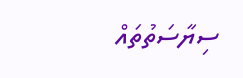ސިޔާސަތުތައް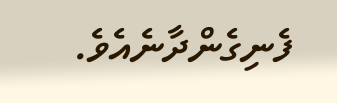ފެނިގެންދާނެއެވެ.